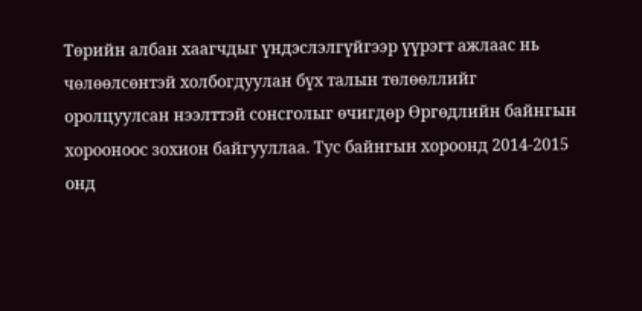Төрийн албан хаагчдыг үндэслэлгүйгээр үүрэгт ажлаас нь чөлөөлсөнтэй холбогдуулан бүх талын төлөөллийг оролцуулсан нээлттэй сонсголыг өчигдөр Өргөдлийн байнгын хорооноос зохион байгууллаа. Тус байнгын хороонд 2014-2015 онд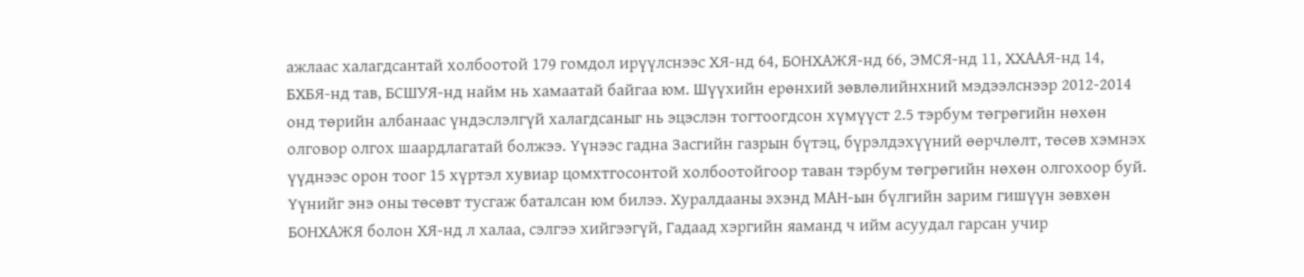ажлаас халагдсантай холбоотой 179 гомдол ирүүлснээс ХЯ-нд 64, БОНХАЖЯ-нд 66, ЭМСЯ-нд 11, ХХААЯ-нд 14, БХБЯ-нд тав, БСШУЯ-нд найм нь хамаатай байгаа юм. Шүүхийн ерөнхий зөвлөлийнхний мэдээлснээр 2012-2014 онд төрийн албанаас үндэслэлгүй халагдсаныг нь эцэслэн тогтоогдсон хүмүүст 2.5 тэрбум төгрөгийн нөхөн олговор олгох шаардлагатай болжээ. Үүнээс гадна Засгийн газрын бүтэц, бүрэлдэхүүний өөрчлөлт, төсөв хэмнэх үүднээс орон тоог 15 хүртэл хувиар цомхтгосонтой холбоотойгоор таван тэрбум төгрөгийн нөхөн олгохоор буй. Үүнийг энэ оны төсөвт тусгаж баталсан юм билээ. Хуралдааны эхэнд МАН-ын бүлгийн зарим гишүүн зөвхөн БОНХАЖЯ болон ХЯ-нд л халаа, сэлгээ хийгээгүй, Гадаад хэргийн яаманд ч ийм асуудал гарсан учир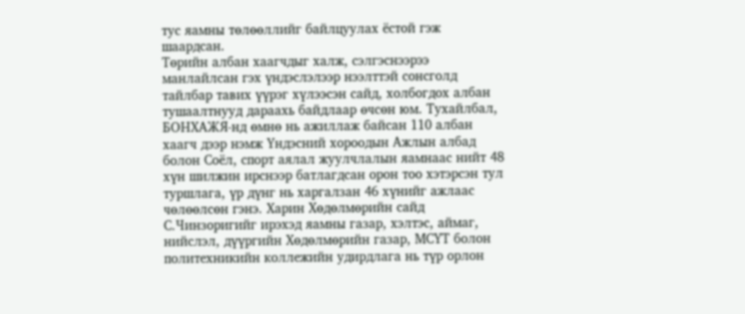тус яамны төлөөллийг байлцуулах ёстой гэж шаардсан.
Төрийн албан хаагчдыг халж, сэлгэснээрээ манлайлсан гэх үндэслэлээр нээлттэй сонсголд тайлбар тавих үүрэг хүлээсэн сайд, холбогдох албан тушаалтнууд дараахь байдлаар өчсөн юм. Тухайлбал, БОНХАЖЯ-нд өмнө нь ажиллаж байсан 110 албан хаагч дээр нэмж Үндэсний хороодын Ажлын албад болон Соёл, спорт аялал жуулчлалын яамнаас нийт 48 хүн шилжин ирснээр батлагдсан орон тоо хэтэрсэн тул туршлага, үр дүнг нь харгалзан 46 хүнийг ажлаас чөлөөлсөн гэнэ. Харин Хөдөлмөрийн сайд С.Чинзоригийг ирэхэд яамны газар, хэлтэс, аймаг, нийслэл, дүүргийн Хөдөлмөрийн газар, МСҮТ болон политехникийн коллежийн удирдлага нь түр орлон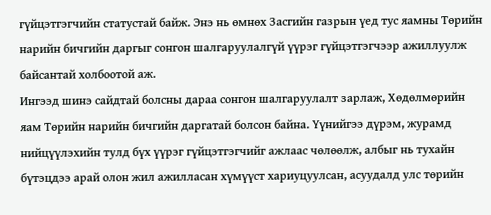гүйцэтгэгчийн статустай байж. Энэ нь өмнөх Засгийн газрын үед тус яамны Төрийн нарийн бичгийн даргыг сонгон шалгаруулалгүй үүрэг гүйцэтгэгчээр ажиллуулж байсантай холбоотой аж.
Ингээд шинэ сайдтай болсны дараа сонгон шалгаруулалт зарлаж, Хөдөлмөрийн яам Төрийн нарийн бичгийн даргатай болсон байна. Үүнийгээ дүрэм, журамд нийцүүлэхийн тулд бүх үүрэг гүйцэтгэгчийг ажлаас чөлөөлж, албыг нь тухайн бүтэцдээ арай олон жил ажилласан хүмүүст хариуцуулсан, асуудалд улс төрийн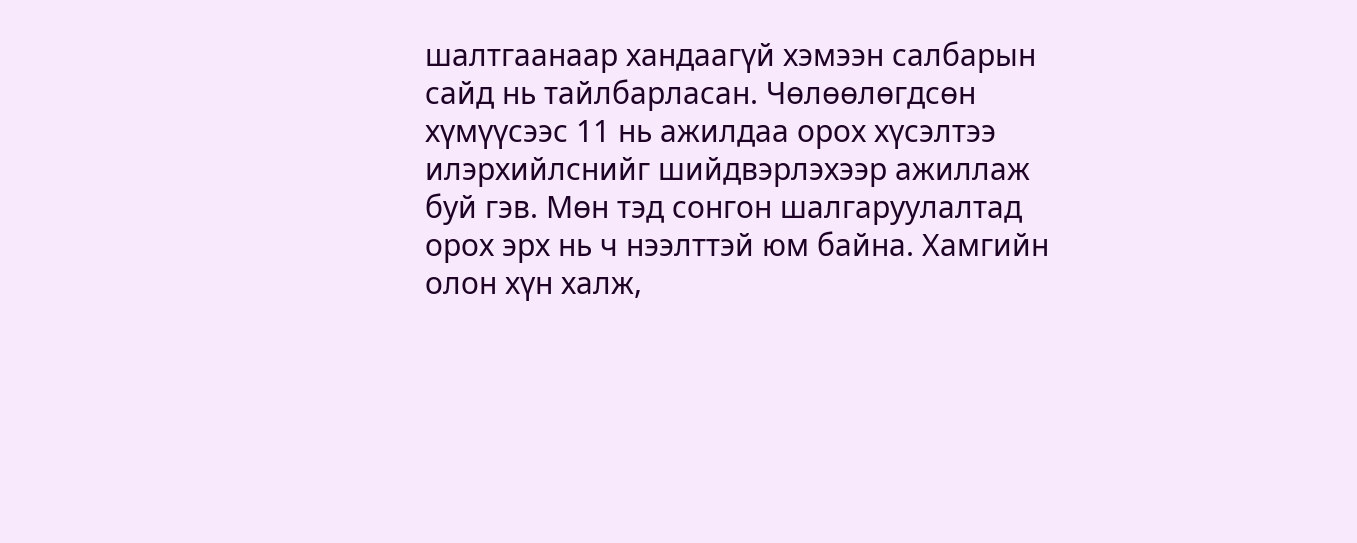шалтгаанаар хандаагүй хэмээн салбарын сайд нь тайлбарласан. Чөлөөлөгдсөн хүмүүсээс 11 нь ажилдаа орох хүсэлтээ илэрхийлснийг шийдвэрлэхээр ажиллаж буй гэв. Мөн тэд сонгон шалгаруулалтад орох эрх нь ч нээлттэй юм байна. Хамгийн олон хүн халж,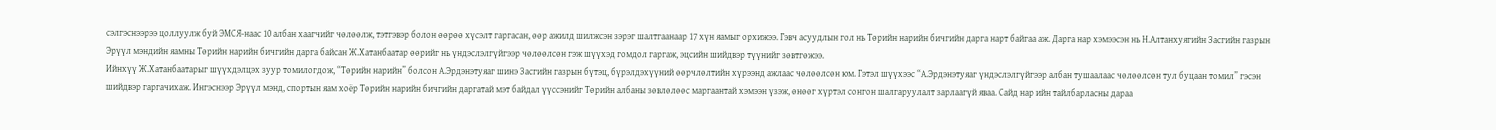сэлгэснээрээ цоллуулж буй ЭМСЯ-наас 10 албан хаагчийг чөлөөлж, тэтгэвэр болон өөрөө хүсэлт гаргасан, өөр ажилд шилжсэн зэрэг шалтгаанаар 17 хүн яамыг орхижээ. Гэвч асуудлын гол нь Төрийн нарийн бичгийн дарга нарт байгаа аж. Дарга нар хэмээсэн нь Н.Алтанхуягийн Засгийн газрын Эрүүл мэндийн яамны Төрийн нарийн бичгийн дарга байсан Ж.Хатанбаатар өөрийг нь үндэслэлгүйгээр чөлөөлсөн гэж шүүхэд гомдол гаргаж, эцсийн шийдвэр түүнийг зөвтгөжээ.
Ийнхүү Ж.Хатанбаатарыг шүүхдэлцэх зуур томилогдож, “Төрийн нарийн” болсон А.Эрдэнэтуяаг шинэ Засгийн газрын бүтэц, бүрэлдэхүүний өөрчлөлтийн хүрээнд ажлаас чөлөөлсөн юм. Гэтэл шүүхээс “А.Эрдэнэтуяаг үндэслэлгүйгээр албан тушаалаас чөлөөлсөн тул буцаан томил” гэсэн шийдвэр гаргачихаж. Ингэснээр Эрүүл мэнд, спортын яам хоёр Төрийн нарийн бичгийн даргатай мэт байдал үүссэнийг Төрийн албаны зөвлөлөөс маргаантай хэмээн үзэж, өнөөг хүртэл сонгон шалгаруулалт зарлаагүй яваа. Сайд нар ийн тайлбарласны дараа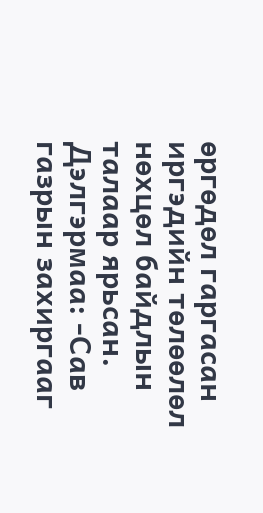өргөдөл гаргасан иргэдийн төлөөлөл нөхцөл байдлын талаар ярьсан.
Дэлгэрмаа: -Сав газрын захиргааг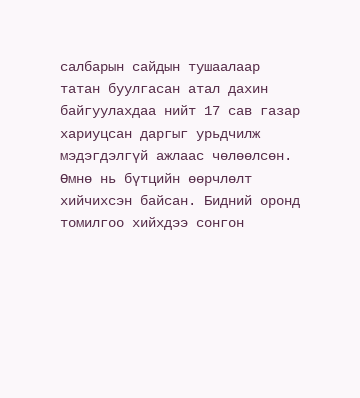салбарын сайдын тушаалаар татан буулгасан атал дахин байгуулахдаа нийт 17 сав газар хариуцсан даргыг урьдчилж мэдэгдэлгүй ажлаас чөлөөлсөн. Өмнө нь бүтцийн өөрчлөлт хийчихсэн байсан. Бидний оронд томилгоо хийхдээ сонгон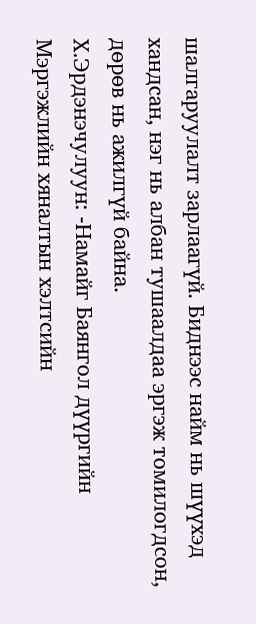шалгаруулалт зарлаагүй. Биднээс найм нь шүүхэд хандсан, нэг нь албан тушаалдаа эргэж томилогдсон, дөрөв нь ажилгүй байна.
Х.Эрдэнэчулуун: -Намайг Баянгол дүүргийн Мэргэжлийн хяналтын хэлтсийн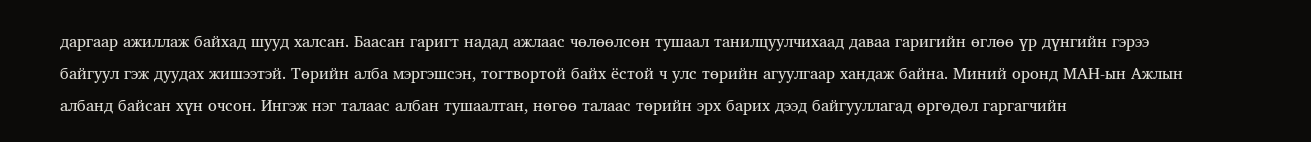даргаар ажиллаж байхад шууд халсан. Баасан гаригт надад ажлаас чөлөөлсөн тушаал танилцуулчихаад даваа гаригийн өглөө үр дүнгийн гэрээ байгуул гэж дуудах жишээтэй. Төрийн алба мэргэшсэн, тогтвортой байх ёстой ч улс төрийн агуулгаар хандаж байна. Миний оронд МАН-ын Ажлын албанд байсан хүн очсон. Ингэж нэг талаас албан тушаалтан, нөгөө талаас төрийн эрх барих дээд байгууллагад өргөдөл гаргагчийн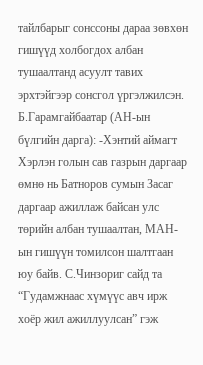тайлбарыг сонссоны дараа зөвхөн гишүүд холбогдох албан тушаалтанд асуулт тавих эрхтэйгээр сонсгол үргэлжилсэн.
Б.Гарамгайбаатар (АН-ын бүлгийн дарга): -Хэнтий аймагт Хэрлэн голын сав газрын даргаар өмнө нь Батноров сумын Засаг даргаар ажиллаж байсан улс төрийн албан тушаалтан, МАН-ын гишүүн томилсон шалтгаан юу байв. С.Чинзориг сайд та “Гудамжнаас хүмүүс авч ирж хоёр жил ажиллуулсан” гэж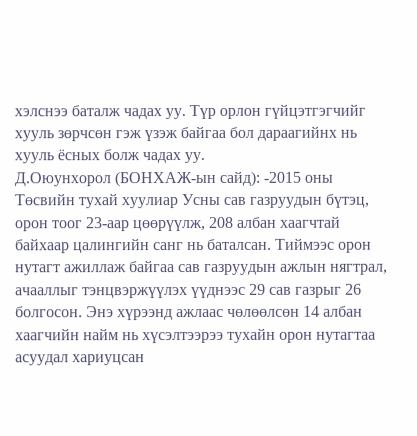хэлснээ баталж чадах уу. Түр орлон гүйцэтгэгчийг хууль зөрчсөн гэж үзэж байгаа бол дараагийнх нь хууль ёсных болж чадах уу.
Д.Оюунхорол (БОНХАЖ-ын сайд): -2015 оны Төсвийн тухай хуулиар Усны сав газруудын бүтэц, орон тоог 23-аар цөөрүүлж, 208 албан хаагчтай байхаар цалингийн санг нь баталсан. Тиймээс орон нутагт ажиллаж байгаа сав газруудын ажлын нягтрал, ачааллыг тэнцвэржүүлэх үүднээс 29 сав газрыг 26 болгосон. Энэ хүрээнд ажлаас чөлөөлсөн 14 албан хаагчийн найм нь хүсэлтээрээ тухайн орон нутагтаа асуудал хариуцсан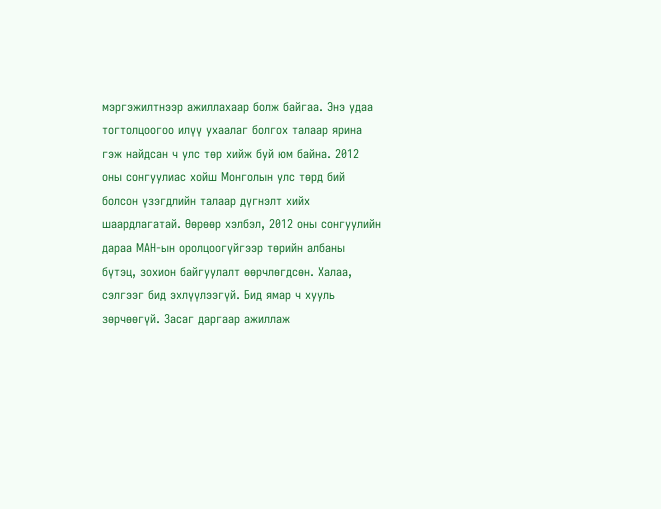мэргэжилтнээр ажиллахаар болж байгаа. Энэ удаа тогтолцоогоо илүү ухаалаг болгох талаар ярина гэж найдсан ч улс төр хийж буй юм байна. 2012 оны сонгуулиас хойш Монголын улс төрд бий болсон үзэгдлийн талаар дүгнэлт хийх шаардлагатай. Өөрөөр хэлбэл, 2012 оны сонгуулийн дараа МАН-ын оролцоогүйгээр төрийн албаны бүтэц, зохион байгуулалт өөрчлөгдсөн. Халаа, сэлгээг бид эхлүүлээгүй. Бид ямар ч хууль зөрчөөгүй. Засаг даргаар ажиллаж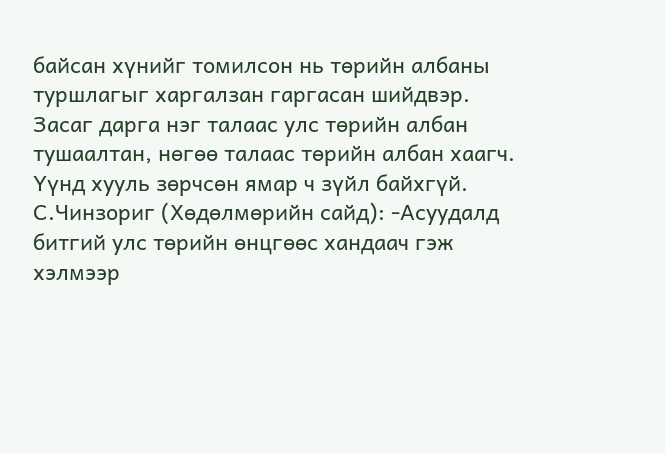байсан хүнийг томилсон нь төрийн албаны туршлагыг харгалзан гаргасан шийдвэр. Засаг дарга нэг талаас улс төрийн албан тушаалтан, нөгөө талаас төрийн албан хаагч. Үүнд хууль зөрчсөн ямар ч зүйл байхгүй.
С.Чинзориг (Хөдөлмөрийн сайд): -Асуудалд битгий улс төрийн өнцгөөс хандаач гэж хэлмээр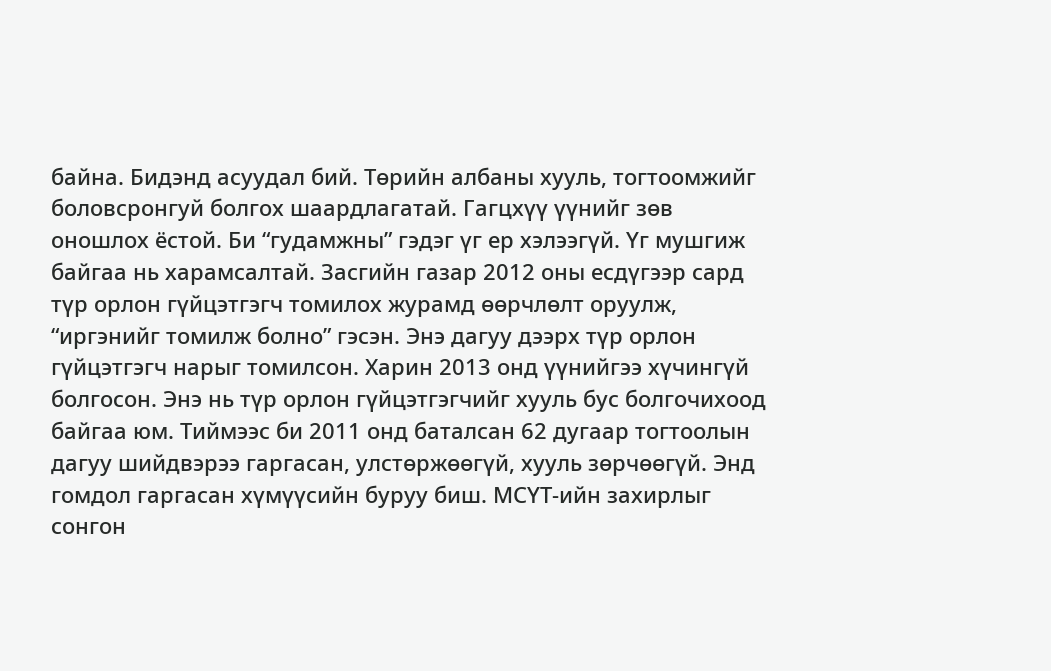байна. Бидэнд асуудал бий. Төрийн албаны хууль, тогтоомжийг боловсронгуй болгох шаардлагатай. Гагцхүү үүнийг зөв оношлох ёстой. Би “гудамжны” гэдэг үг ер хэлээгүй. Үг мушгиж байгаа нь харамсалтай. Засгийн газар 2012 оны есдүгээр сард түр орлон гүйцэтгэгч томилох журамд өөрчлөлт оруулж, “иргэнийг томилж болно” гэсэн. Энэ дагуу дээрх түр орлон гүйцэтгэгч нарыг томилсон. Харин 2013 онд үүнийгээ хүчингүй болгосон. Энэ нь түр орлон гүйцэтгэгчийг хууль бус болгочихоод байгаа юм. Тиймээс би 2011 онд баталсан 62 дугаар тогтоолын дагуу шийдвэрээ гаргасан, улстөржөөгүй, хууль зөрчөөгүй. Энд гомдол гаргасан хүмүүсийн буруу биш. МСҮТ-ийн захирлыг сонгон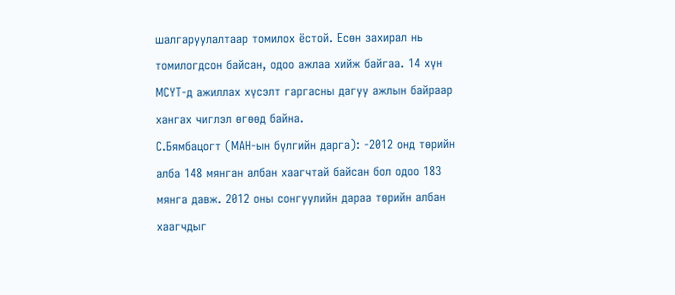шалгаруулалтаар томилох ёстой. Есөн захирал нь томилогдсон байсан, одоо ажлаа хийж байгаа. 14 хүн МСҮТ-д ажиллах хүсэлт гаргасны дагуу ажлын байраар хангах чиглэл өгөөд байна.
С.Бямбацогт (МАН-ын бүлгийн дарга): -2012 онд төрийн алба 148 мянган албан хаагчтай байсан бол одоо 183 мянга давж. 2012 оны сонгуулийн дараа төрийн албан хаагчдыг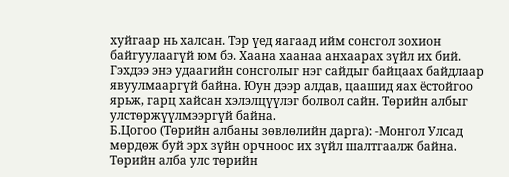хуйгаар нь халсан. Тэр үед яагаад ийм сонсгол зохион байгуулаагүй юм бэ. Хаана хаанаа анхаарах зүйл их бий. Гэхдээ энэ удаагийн сонсголыг нэг сайдыг байцаах байдлаар явуулмааргүй байна. Юун дээр алдав, цаашид яах ёстойгоо ярьж, гарц хайсан хэлэлцүүлэг болвол сайн. Төрийн албыг улстөржүүлмээргүй байна.
Б.Цогоо (Төрийн албаны зөвлөлийн дарга): -Монгол Улсад мөрдөж буй эрх зүйн орчноос их зүйл шалтгаалж байна. Төрийн алба улс төрийн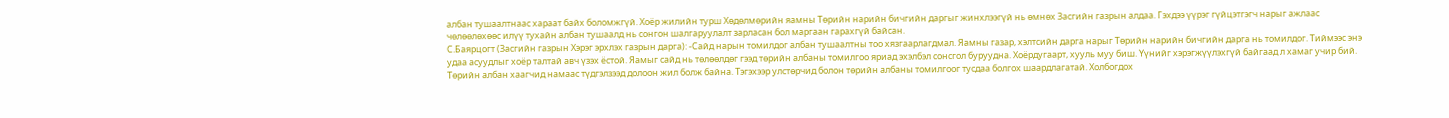албан тушаалтнаас хараат байх боломжгүй. Хоёр жилийн турш Хөдөлмөрийн яамны Төрийн нарийн бичгийн даргыг жинхлээгүй нь өмнөх Засгийн газрын алдаа. Гэхдээ үүрэг гүйцэтгэгч нарыг ажлаас чөлөөлөхөөс илүү тухайн албан тушаалд нь сонгон шалгаруулалт зарласан бол маргаан гарахгүй байсан.
С.Баярцогт (Засгийн газрын Хэрэг эрхлэх газрын дарга): -Сайд нарын томилдог албан тушаалтны тоо хязгаарлагдмал. Яамны газар, хэлтсийн дарга нарыг Төрийн нарийн бичгийн дарга нь томилдог. Тиймээс энэ удаа асуудлыг хоёр талтай авч үзэх ёстой. Яамыг сайд нь төлөөлдөг гээд төрийн албаны томилгоо яриад эхэлбэл сонсгол буруудна. Хоёрдугаарт, хууль муу биш. Үүнийг хэрэгжүүлэхгүй байгаад л хамаг учир бий. Төрийн албан хаагчид намаас түдгэлзээд долоон жил болж байна. Тэгэхээр улстөрчид болон төрийн албаны томилгоог тусдаа болгох шаардлагатай. Холбогдох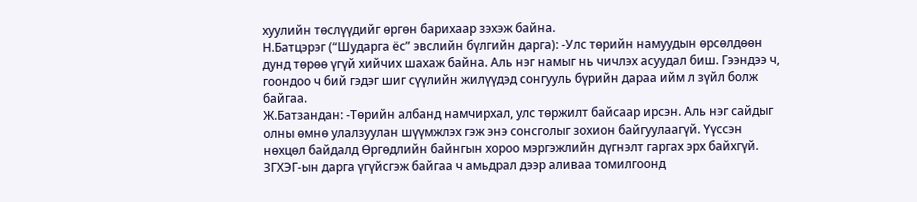хуулийн төслүүдийг өргөн барихаар зэхэж байна.
Н.Батцэрэг (“Шударга ёс” эвслийн бүлгийн дарга): -Улс төрийн намуудын өрсөлдөөн дунд төрөө үгүй хийчих шахаж байна. Аль нэг намыг нь чичлэх асуудал биш. Гээндээ ч, гоондоо ч бий гэдэг шиг сүүлийн жилүүдэд сонгууль бүрийн дараа ийм л зүйл болж байгаа.
Ж.Батзандан: -Төрийн албанд намчирхал, улс төржилт байсаар ирсэн. Аль нэг сайдыг олны өмнө улалзуулан шүүмжлэх гэж энэ сонсголыг зохион байгуулаагүй. Үүссэн нөхцөл байдалд Өргөдлийн байнгын хороо мэргэжлийн дүгнэлт гаргах эрх байхгүй. ЗГХЭГ-ын дарга үгүйсгэж байгаа ч амьдрал дээр аливаа томилгоонд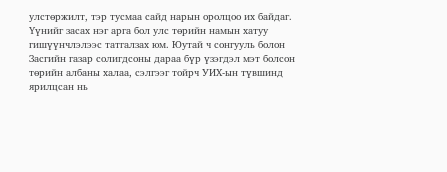улстөржилт, тэр тусмаа сайд нарын оролцоо их байдаг. Үүнийг засах нэг арга бол улс төрийн намын хатуу гишүүнчлэлээс татгалзах юм. Юутай ч сонгууль болон Засгийн газар солигдсоны дараа бүр үзэгдэл мэт болсон төрийн албаны халаа, сэлгээг тойрч УИХ-ын түвшинд ярилцсан нь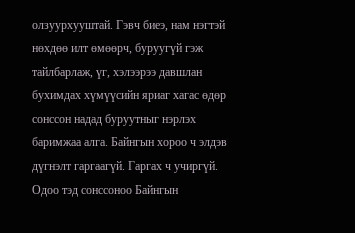олзуурхууштай. Гэвч биеэ, нам нэгтэй нөхдөө илт өмөөрч, буруугүй гэж тайлбарлаж, үг, хэлээрээ давшлан бухимдах хүмүүсийн яриаг хагас өдөр сонссон надад буруутныг нэрлэх баримжаа алга. Байнгын хороо ч элдэв дүгнэлт гаргаагүй. Гаргах ч учиргүй. Одоо тэд сонссоноо Байнгын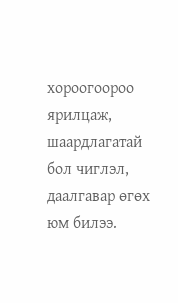хороогоороо ярилцаж, шаардлагатай бол чиглэл, даалгавар өгөх юм билээ.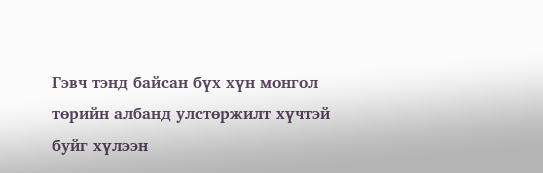Гэвч тэнд байсан бүх хүн монгол төрийн албанд улстөржилт хүчтэй буйг хүлээн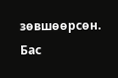зөвшөөрсөн. Бас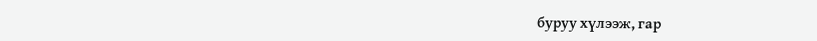буруу хүлээж, гар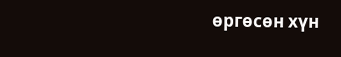өргөсөн хүн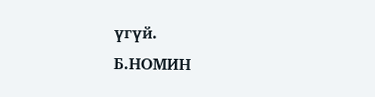үгүй.
Б.НОМИН